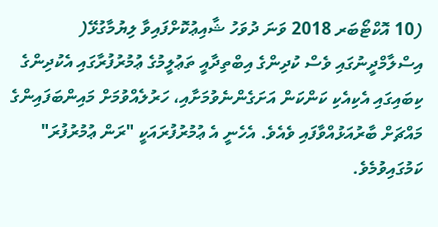(10 އޮކްޓޯބަރ 2018 ވަނަ ދުވަހު ޝާއިޢުކޮށްފައިވާ ލިޔުމާގުޅޭ(
އިސްލާމްދީނުގައި ވެސް ކުދިންގެ އިބްތިދާއީ ތަޢުލީމުގެ ޢުމުރުފުރާގައި އެކުދިންގެ ކިބައިގައި އެކިއެކި ކަންކަން އަށަގެންނެވުމަށާއި، ހަރުލެއްވުމަށް މައިންބަފައިންގެ މައްޗަށް ބާރުއަޅުއްވާފައި ވެއެވެ. އެހެނީ އެ ޢުމުރުފުރައަކީ "ރަން ޢުމުރުފުރަ" ކަމުގައިވުމެވެ.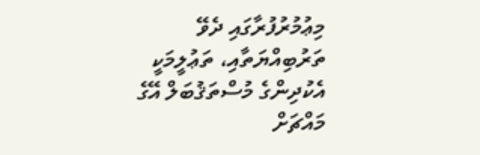މިޢުމުރުފުރާގައި ދެވޭ ތަރުބިއްޔަތާއި، ތަޢުލީމަކީ އެކުދިންގެ މުސްތަޤުބަލް އޭގެ މައްޗަށް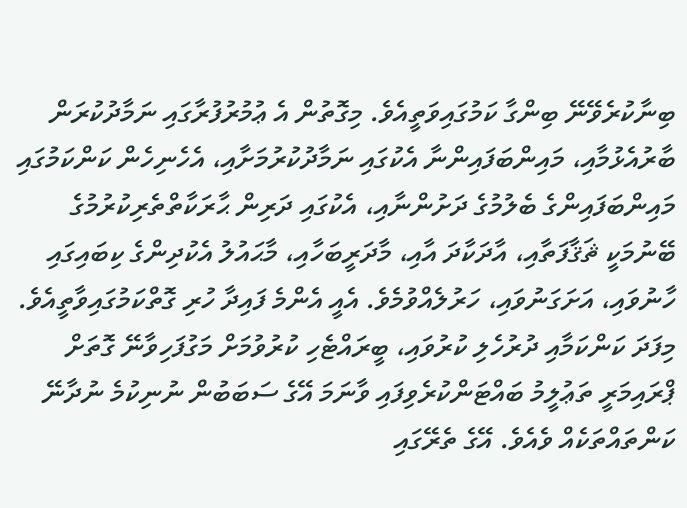ބިނާކުރެވޭނޭ ބިންގާ ކަމުގައިވަތީއެވެ. މިގޮތުން އެ ޢުމުރުފުރާގައި ނަމާދުކުރަން ބާރުއެޅުމާއި، މައިންބަފައިންނާ އެކުގައި ނަމާދުކުރުމަށާއި، އެހެނިހެން ކަންކަމުގައި މައިންބަފައިންގެ ބެލުމުގެ ދަށުންނާއި، އެކުގައި ދަރިން ޙާރަކާތްތެރިކުރުމުގެ ބޭނުމަކީ ޘަޤާފަތާއި، އާދަކާދަ އާއި، މާދަރީބަހާއި، މާޙައުލު އެކުދިންގެ ކިބައިގައި ހާނުވައި، އަށަގަނުވައި، ހަރުލެއްވުމެވެ. އެއީ އެންމެ ފައިދާ ހުރި ގޮތްކަމުގައިވާތީއެވެ. މިފަދަ ކަންކަމާއި ދުރުހެލި ކުރުވައި، ބީރައްޓެހި ކުރުވުމަށް މަގުފަހިވާނޭ ގޮތަށް ޕްރައިމަރީ ތަޢުލީމު ބައްޓަންކުރެވިފައި ވާނަމަ އޭގެ ސަބަބުން ނުނިކުމެ ނުދާނޭ ކަންތައްތަކެއް ވެއެވެ. އޭގެ ތެރޭގައި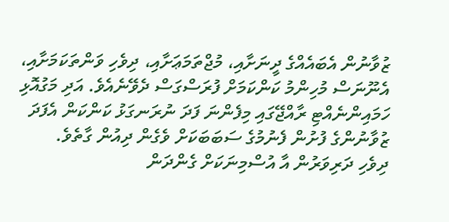ޒުވާނުން އެބައެއްގެ ދީނަށާއި، މުޖްތަމަޢަށާއި، ދިވެހި ވަންތަކަމަށާއި، އެނޫނަސް މުހިންމު ކަންކަމަށް ފުރަސްގަސް ދެވޭނެއެވެ. އަދި މަގުއޮޅި ހަމައިންނެއްޓި ރާއްޖޭގައި މިފެންނަ ފަދަ ނުރަނގަޅު ކަންކަން އެފަދަ ޒުވާނުންގެ ފުށުން ފެނުމުގެ ސަބަބަކަށް ވެގެން ދިއުން ގާތެވެ.
ދިވެހި ދަރިވަރުން އާ އުސްމިނަކަށް ގެންދަން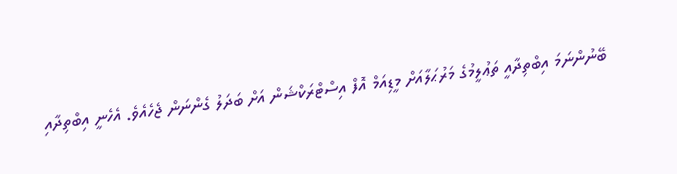ބޭނުންނަމަ އިބްތިދާއީ ތަޢުލީމުގެ މަރުޙަލާއަށް މީޑިއަމް އޮފް އިސްޓްރަކްޝަން އަށް ބަދަލު ގެންނަން ޖެހެއެވެ. އެހެނީ އިބްތިދާއި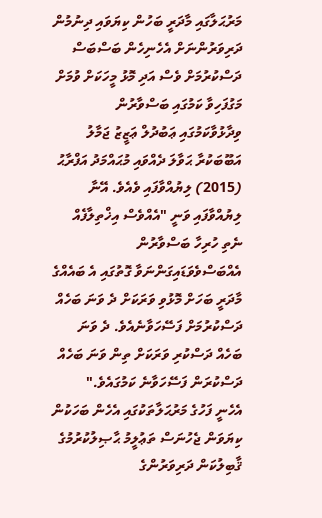މަރުޙަލާގައި މާދަރީ ބަހުން ކިޔަވައި ދިނުމުން ދަރިވަރުންނަށް އެހެނިހެން ބަސްބަސް ދަސްކުރުމަށް ވެސް އަދި މޮޅު މީހަކަށް ވުމަށް މަގުފަހިވާ ކަމުގައި ބަސްވާރުން ވިދާޅުވާކަމުގައި ޢަބުދުލް ޢަޒީޒު ޖަމާލު އަބޫބަކުރާ ޙަވާލަ ދެއްވައި މުޙައްމަދު އަފްރާޙު (2015) ލިޔުއްވާފައި ވެއެވެ. އޭނާ ލިޔުއްވާފައި ވަނީ "އެއްވެސް އިޚްތިލާފެއް ނެތި ހުރިހާ ބަސްވާރުން އެއްބަސްވެވަޑައިގަންނަވާ ގޮތުގައި އެ ބައެއްގެ މާދަރީ ބަހަށް މޮޅުވި ވަރަކަށް ދެ ވަނަ ބަހެއް ދަސްކުރުމަށް ފަސޭހަވާނެއެވެ. ދެ ވަނަ ބަހެއް ދަސްކުރި ވަރަކަށް ތިން ވަނަ ބަހެއް ދަސްކުރަން ފަސޭހަވާނެ ކަމުގައެވެ."
އެހެނީ ފަހުގެ މަރުޙަލާތަކުގައި އެހެން ބަހަކުން ކިޔަވަން ޖެހުނަސް ތަޢުލީމު ޙާޞިލުކުރުމުގެ ޤާބިލުކަން ދަރިވަރުންގެ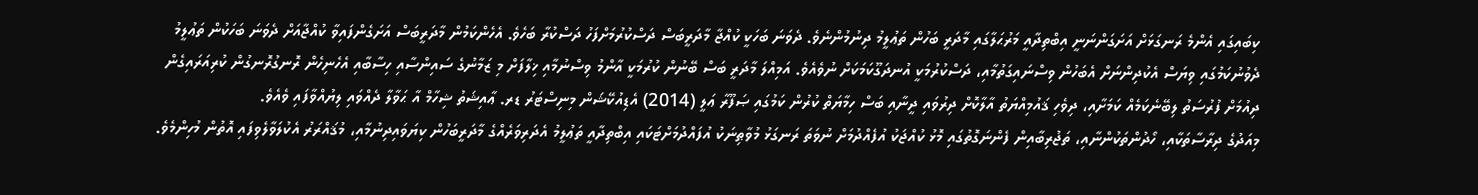ކިބައިގައި އެންމެ ރަނގަޅަށް އަށަގަންނަނީ އިބްތިދާއީ މަރުޙަލާގައި މާދަރީ ބަހުން ތަޢުލީމު ދިނުމުންނެވެ. ދެވަނަ ބަހަކީ ކުއްޖާ މާދަރީބަސް ދަސްކުރުމަށްފަހު ދަސްކުރާ ބަހެވެ. އެހެންކަމުން މާދަރީބަސް އަށަގެންފައިވާ ކުއްޖާއަށް ދެވަނަ ބަހަކުން ތަޢުލީމު ދެވުނުކަމުގައި ވިޔަސް އެކުދިންނަށް އެބަހުން ވިސްނައިގަތުމާއި، ދަސްކުރުމަކީ އުނދަގޫކަމަކަށް ނުވެއެވެ. އަމިއްލަ މާދަރީ ބަސް ބޭނުން ކުރުމަކީ އާންމު ވިސްނުމާއި ޚިލާފަށް މި ޒަމާނުގެ ސައިންސާއި ހިސާބާއި އެހެނިހެން ރޮނގުރޮނގުން ކުރިއަރައިގެން ދިއުމަށް ފުރުސަތު ލިބޭނެކަމެއް ކަމަށާއި، ދިވެހި ޤައުމިއްޔަތު އާލާކޮށް ދިރުވައި ދީނާއި ބަސް ހިމާޔަތް ކުރުން ކަމުގައި ޞަފޫރާ ޢަލީ (2014) އެޑިއުކޭޝަން މިނިސްޓަރު ޑރ. ޢާއިޝަތު ޝިހާމް އާ ޙަވާލާ ދެއްވައި ލިޔުއްވާފައި ވެއެވެ.
މިއަދުގެ ދިރާސާތަކާއި، ހޯދުންތަކުންނާއި، ތަޖުރިބާއިން ފެންނަގޮތުގައި މޮޅު ކުއްޖަކު އުފެއްދުމަށް ނުވަތަ ރަނގަޅު މުވާޠިނަކު އުފައްދުމަށްޓަކައި އިބްތިދާއީ ތަޢުލީމު އެދަރިވަރެއްގެ މާދަރީބަހުން ކިޔަވައިދިނުމާއި، މުޤައްރަރު އެކުލަވާލެވިފައި އޮތުން މުހިންމެވެ.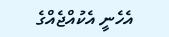އެހެނީ އެކުއްޖެއްގެ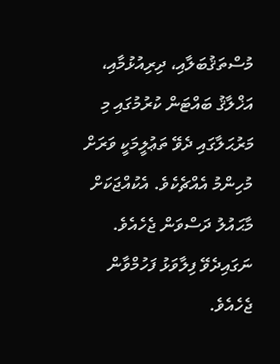މުސްތަޤުބަލާއި، ދިރިއުޅުމާއި، އަޚްލާޤު ބައްޓަން ކުރުމުގައި މި މަރުޙަލާގައި ދެވޭ ތަޢުލީމަކީ ވަރަށް މުހިންމު އެއްޗެކެވެ. އެކުއްޖަކަށް މާޙައުލު ދަސްވަން ޖެހެއެވެ. ނަގައިދެވޭ ފިލާވަޅު ފަހުމްވާން ޖެހެއެވެ.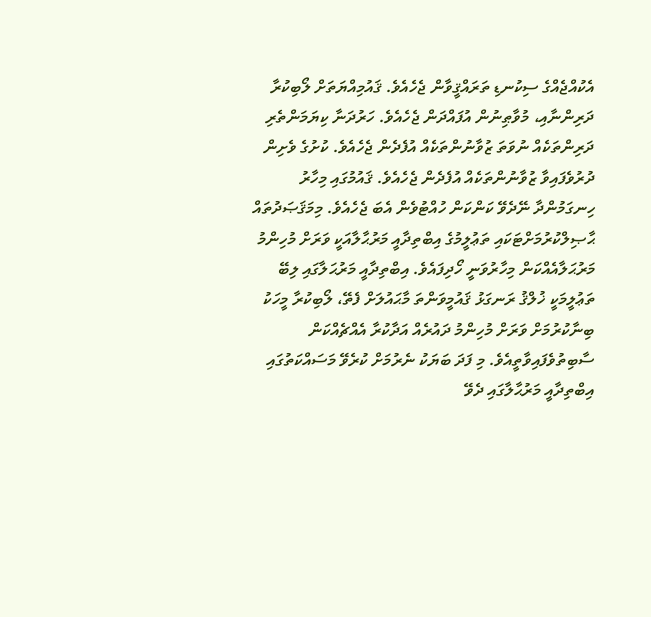އެކުއްޖެއްގެ ސިކުނޑި ތަރައްޤީވާން ޖެހެއެވެ. ޤައުމިއްޔަތަށް ލޯބިކުރާ ދަރިންނާއި، މުވާޠިނުން އުފައްދަން ޖެހެއެވެ. ހަރުދަނާ ކިޔަމަންތެރި ދަރިންތަކެއް ނުވަތަ ޒުވާނުންތަކެއް އުފެދެން ޖެހެއެވެ. ކުށުގެ ވެށިން ދުރުވެފައިވާ ޒުވާނުންތަކެއް އުފެދެން ޖެހެއެވެ. ޤައުމުގައި މިހާރު ހިނގަމުންދާ ނޭދެވޭ ކަންކަން ހުއްޓުވެން އެބަ ޖެހެއެވެ. މިމަޤަޞަދުތައް ޙާޞިލްކުރުމަށްޓަކައި ތަޢުލީމުގެ އިބްތިދާއީ މަރުޙާލާއަކީ ވަރަށް މުހިންމު މަރުޙަލާއެއްކަން މިހާރުވަނީ ހޯދިފައެވެ. އިބްތިދާއީ މަރުޙަލާގައި ލިބޭ ތަޢުލީމަކީ ޚުލްޤު ރަނގަޅު ޤައުމީވަންތަ މާޙައުލަށް ފެތޭ، ލޯބިކުރާ މީހަކު ބިނާކުރުމަށް ވަރަށް މުހިންމު ދައުރެއް އަދާކުރާ އެއްޗެއްކަން ސާބިތުވެފައިވާތީއެވެ. މި ފަދަ ބަޔަކު ނެރުމަށް ކުރެވޭ މަސައްކަތުގައި އިބްތިދާއީ މަރުޙާލާގައި ދެވޭ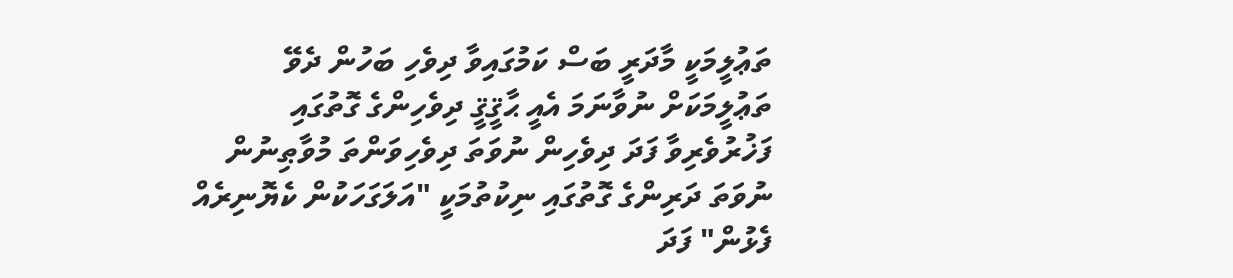ތަޢުލީމަކީ މާދަރީ ބަސް ކަމުގައިވާ ދިވެހި ބަހުން ދެވޭ ތަޢުލީމަކަށް ނުވާނަމަ އެއީ ޙާޤީޤީ ދިވެހިންގެ ގޮތުގައި ފަޚުރުވެރިވާ ފަދަ ދިވެހިން ނުވަތަ ދިވެހިވަންތަ މުވާޠިނުން ނުވަތަ ދަރިންގެ ގޮތުގައި ނިކުތުމަކީ "އަލަގަހަކުން ކެޔޮނިރެއް ފެޅުން" ފަދަ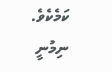ކަމެކެވެ.
ނިމުނީ